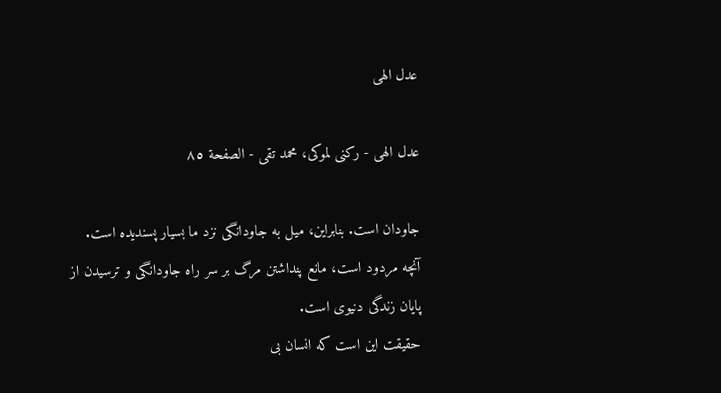عدل الهى

عدل الهى - رکنی لموکی، محمد تقی - الصفحة ٨٥

جاودان است. بنابراين، ميل به جاودانگى نزد ما بسيار پسنديده است. آنچه مردود است، مانع پنداشتن مرگ بر سر راه جاودانگى و ترسيدن از پايان زندگى دنيوى است.
حقيقت اين است كه انسان بى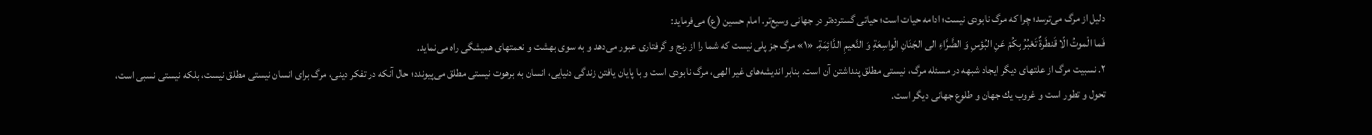دليل از مرگ مى‌ترسد؛ چرا كه مرگ نابودى نيست؛ ادامه حيات است؛ حياتى گسترده‌تر در جهانى وسيع‌تر. امام حسين (ع) مى‌فرمايد:
فَما الْموتُ الّا قَنطَرةٌ تَعْبُرُ بِكُمْ عَنِ البُؤسِ وَ الضَّرَّاءِ الى الجَنَانِ الْواسِعَةِ وَ النَّعيمِ الدَّائِمَةِ. «١» مرگ جز پلى نيست كه شما را از رنج و گرفتارى عبور مى‌دهد و به سوى بهشت و نعمتهاى هميشگى راه مى‌نمايد.
٢. نسبيت مرگ‌ از علتهاى ديگر ايجاد شبهه در مسئله مرگ، نيستى مطلق پنداشتن آن است. بنابر انديشه‌هاى غير الهى، مرگ نابودى است و با پايان يافتن زندگى دنيايى، انسان به برهوت نيستى مطلق مى‌پيوندد؛ حال آنكه در تفكر دينى، مرگ براى انسان نيستى مطلق نيست، بلكه نيستى نسبى است، تحول و تطور است و غروب يك جهان و طلوع جهانى ديگر است.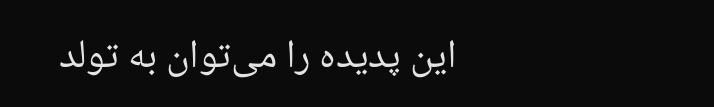اين پديده را مى‌توان به تولد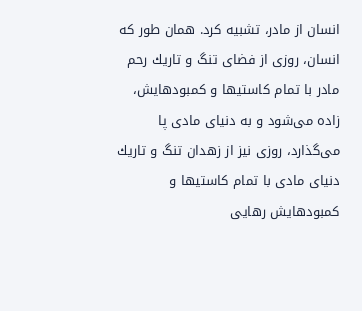انسان از مادر، تشبيه كرد. همان طور كه انسان، روزى از فضاى تنگ و تاريك رحم مادر با تمام كاستيها و كمبودهايش، زاده مى‌شود و به دنياى مادى پا مى‌گذارد، روزى نيز از زهدان تنگ و تاريك دنياى مادى با تمام كاستيها و كمبودهايش رهايى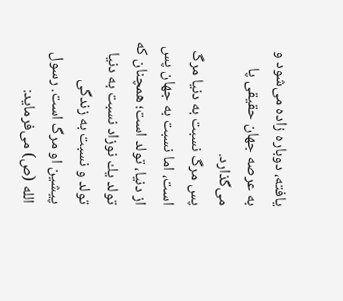يافته، دوباره زاده مى‌شود و به عرصه جهان حقيقى پا مى‌گذارد.
پس مرگ نسبت به دنيا مرگ است، اما نسبت به جهان پس از دنيا، تولد است؛ همچنان كه تولد يك نوزاد نسبت به دنيا تولد و نسبت به زندگى پيشين او مرگ است. رسول الله (ص) مى‌فرمايد: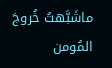ماشَبَّهتُ خُروجَ المُومن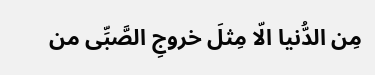مِن الدُّنيا الّا مِثلَ خروجِ الصَّبِّى من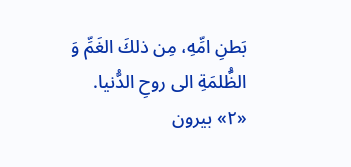بَطنِ امِّهِ، مِن ذلكَ الغَمِّ وَ الظُّلمَةِ الى روحِ الدُّنيا. «٢» بيرون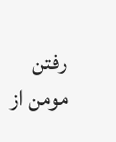رفتن مومن از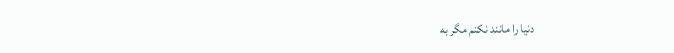دنيا را مانند نكنم مگر به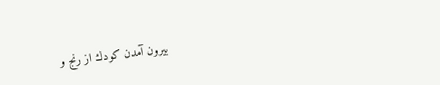بيرون آمدن كودك از رنج و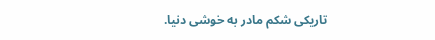تاريكى شكم مادر به خوشى دنيا.